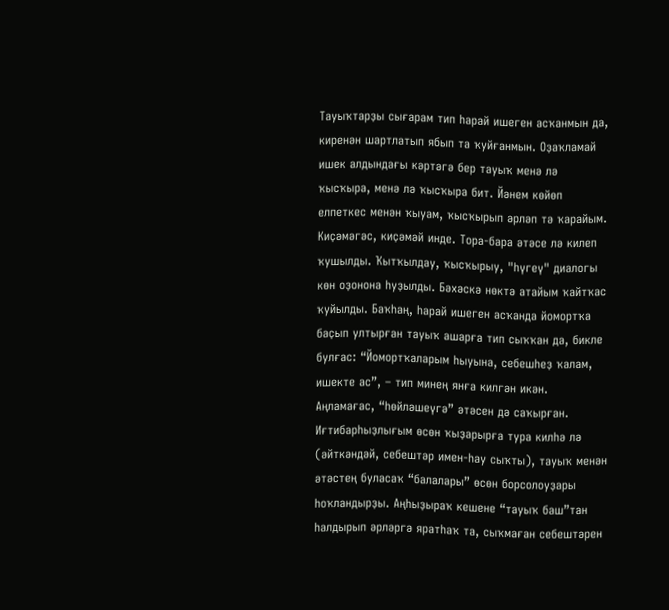Тауыҡтарҙы сығарам тип һарай ишеген асҡанмын да, киренән шартлатып ябып та ҡуйғанмын. Оҙаҡламай ишек алдындағы кәртәгә бер тауыҡ менә лә ҡысҡыра, менә лә ҡысҡыра бит. Йәнем көйөп елпеткес менән ҡыуам, ҡысҡырып әрләп тә ҡарайым. Киҫәмәгәс, киҫәмәй инде. Тора-бара әтәсе лә килеп ҡушылды. Ҡытҡылдау, ҡысҡырыу, "һүгеү" диалогы көн оҙонона һуҙылды. Бәхәскә нөктә атайым ҡайтҡас ҡуйылды. Баҡһаң, һарай ишеген асҡанда йомортҡа баҫып ултырған тауыҡ ашарға тип сыҡҡан да, бикле булғас: “Йомортҡаларым һыуына, себешһеҙ ҡалам, ишекте ас”, – тип минең янға килгән икән. Аңламағас, “һөйләшеүгә” әтәсен дә саҡырған. Иғтибарһыҙлығым өсөн ҡыҙарырға тура килһә лә (әйткәндәй, себештәр имен-һау сыҡты), тауыҡ менән әтәстең буласаҡ “балалары” өсөн борсолоуҙары һоҡландырҙы. Аңһыҙыраҡ кешене “тауыҡ баш”тан һалдырып әрләргә яратһаҡ та, сыҡмаған себештәрен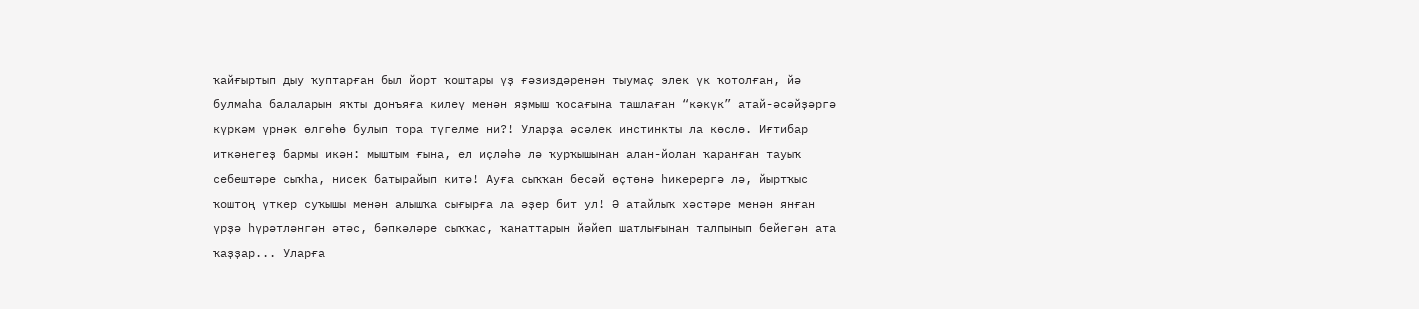ҡайғыртып дыу ҡуптарған был йорт ҡоштары үҙ ғәзиздәренән тыумаҫ элек үк ҡотолған, йә булмаһа балаларын яҡты донъяға килеү менән яҙмыш ҡосағына ташлаған “кәкүк” атай-әсәйҙәргә күркәм үрнәк өлгөһө булып тора түгелме ни?! Уларҙа әсәлек инстинкты ла көслө. Иғтибар иткәнегеҙ бармы икән: мыштым ғына, ел иҫләһә лә ҡурҡышынан алан-йолан ҡаранған тауыҡ себештәре сыҡһа, нисек батырайып китә! Ауға сыҡҡан бесәй өҫтөнә һикерергә лә, йыртҡыс ҡоштоң үткер суҡышы менән алышҡа сығырға ла әҙер бит ул! Ә атайлыҡ хәстәре менән янған үрҙә һүрәтләнгән әтәс, бәпкәләре сыҡҡас, ҡанаттарын йәйеп шатлығынан талпынып бейегән ата ҡаҙҙар... Уларға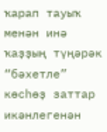ҡарап тауыҡ менән инә ҡаҙҙың түңәрәк “бәхетле” көсһөҙ заттар икәнлегенән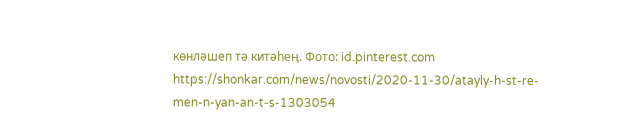көнләшеп тә китәһең. Фото: id.pinterest.com
https://shonkar.com/news/novosti/2020-11-30/atayly-h-st-re-men-n-yan-an-t-s-1303054